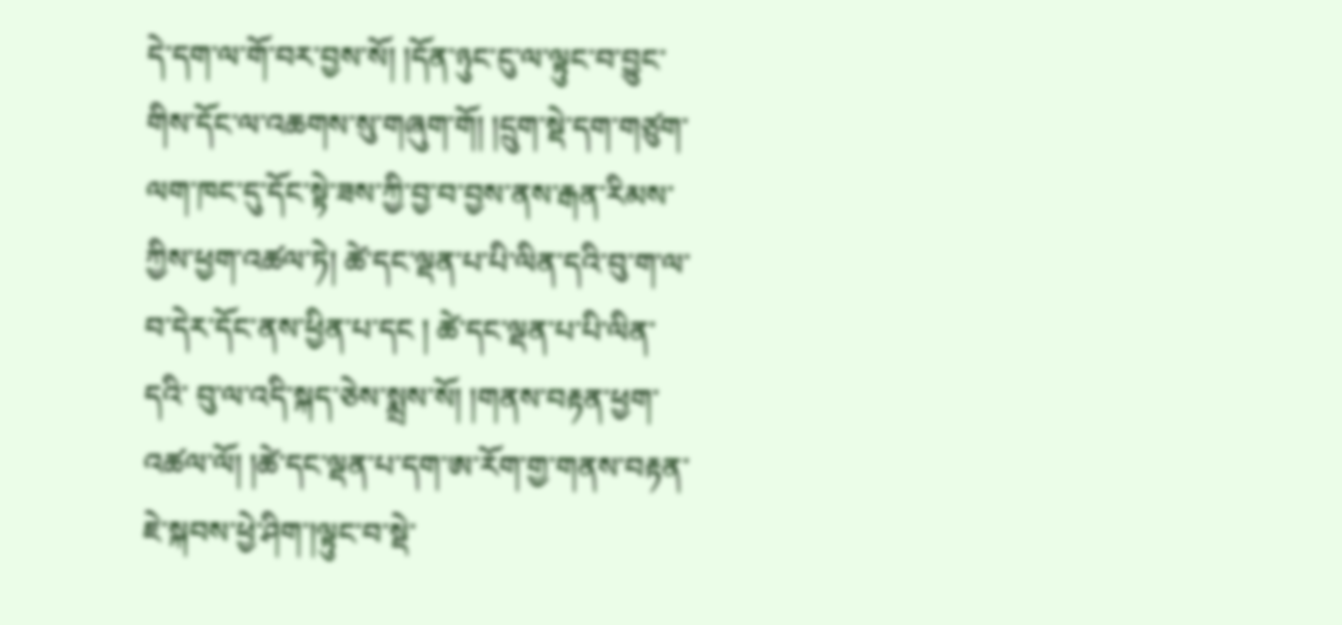དེ་དག་ལ་གོ་བར་བྱས་སོ། །དོན་ཉུང་ངུ་ལ་ལྟུང་བ་བྱུང་གིས་དོང་ལ་འཆགས་སུ་གཞུག་གོ། །དྲུག་སྡེ་དག་གཙུག་ལག་ཁང་དུ་དོང་སྟེ་ཟས་ཀྱི་བྱ་བ་བྱས་ནས་རྒན་རིམས་ཀྱིས་ཕྱག་འཚལ་ཏེ། ཚེ་དང་ལྡན་པ་པི་ལིན་དའི་བུ་ག་ལ་བ་དེར་དོང་ནས་ཕྱིན་པ་དང ། ཚེ་དང་ལྡན་པ་པི་ལིན་དའི་ བུ་ལ་འདི་སྐད་ཅེས་སྨྲས་སོ། །གནས་བརྟན་ཕྱག་འཚལ་ལོ། །ཚེ་དང་ལྡན་པ་དག་ཨ་རོག་གྱ་གནས་བརྟན་ཇེ་སྐབས་ཕྱེ་ཤིག་།ལྟུང་བ་སྡེ་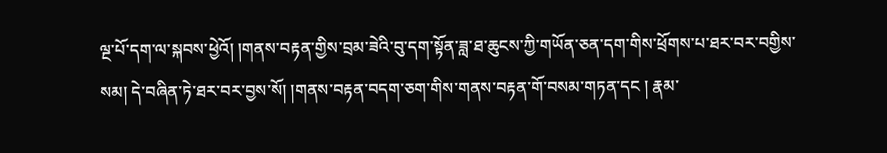ལྔ་པོ་དག་ལ་སྐབས་ཕྱེའོ། །གནས་བརྟན་གྱིས་བྲམ་ཟེའི་བུ་དག་སྟོན་ཟླ་ཐ་ཆུངས་ཀྱི་གཡོན་ཅན་དག་གིས་ཕྲོགས་པ་ཐར་བར་བགྱིས་ སམ། དེ་བཞིན་ཏེ་ཐར་བར་བྱས་སོ། །གནས་བརྟན་བདག་ཅག་གིས་གནས་བརྟན་གོ་བསམ་གཏན་དང ། རྣམ་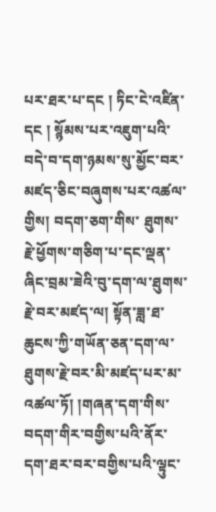པར་ཐར་པ་དང ། ཏིང་ངེ་འཛིན་དང ། སྙོམས་པར་འཇུག་པའི་བདེ་བ་དག་ཉམས་སུ་མྱོང་བར་མཛད་ཅིང་བཞུགས་པར་འཚལ་གྱིས། བདག་ཅག་གིས་ ཐུགས་རྗེ་ཕྱོགས་གཅིག་པ་དང་ལྡན་ཞིང་བྲམ་ཟེའི་བུ་དག་ལ་ཐུགས་རྗེ་བར་མཛད་ལ། སྟོན་ཟླ་ཐ་ཆུངས་ཀྱི་གཡོན་ཅན་དག་ལ་ཐུགས་རྗེ་བར་མི་མཛད་པར་མ་འཚལ་ཏོ། །གཞན་དག་གིས་བདག་གིར་བགྱིས་པའི་ནོར་དག་ཐར་བར་བགྱིས་པའི་ལྟུང་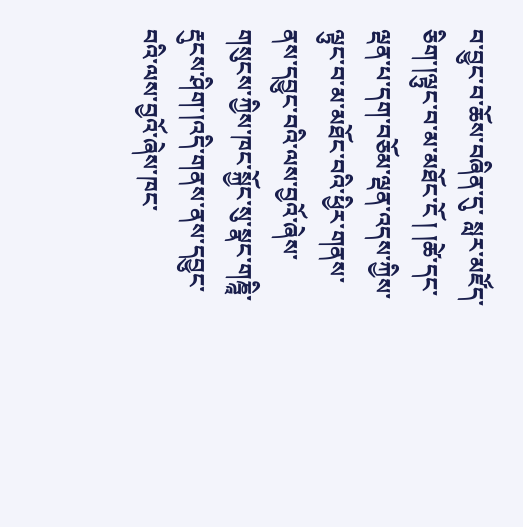བ་བྱུང་བ་ཆོས་བཞིན་དུ་ སླར་མཛོད་ཅིག་།ལྟུང་བ་མ་མཐོང་ངོ ། །ཚེ་དང་ལྡན་པ་དག་བཅོམ་ལྡན་འདས་ཀྱིས་ལྟུང་བ་མ་མཐོང་བའི་ཕྱིར་གནས་ནས་དབྱུང་བའི་ལས་བྱའོ་ཞེས་གསུངས་ཀྱིས་ཁང་སྐྱོང་སུ་སྣང་གཎྜཱི་རྡུངས་ཤིག་།འདི་གནས་ནས་དབྱུང་བའི་ལས་བྱའོ་ཞེས་ཁང་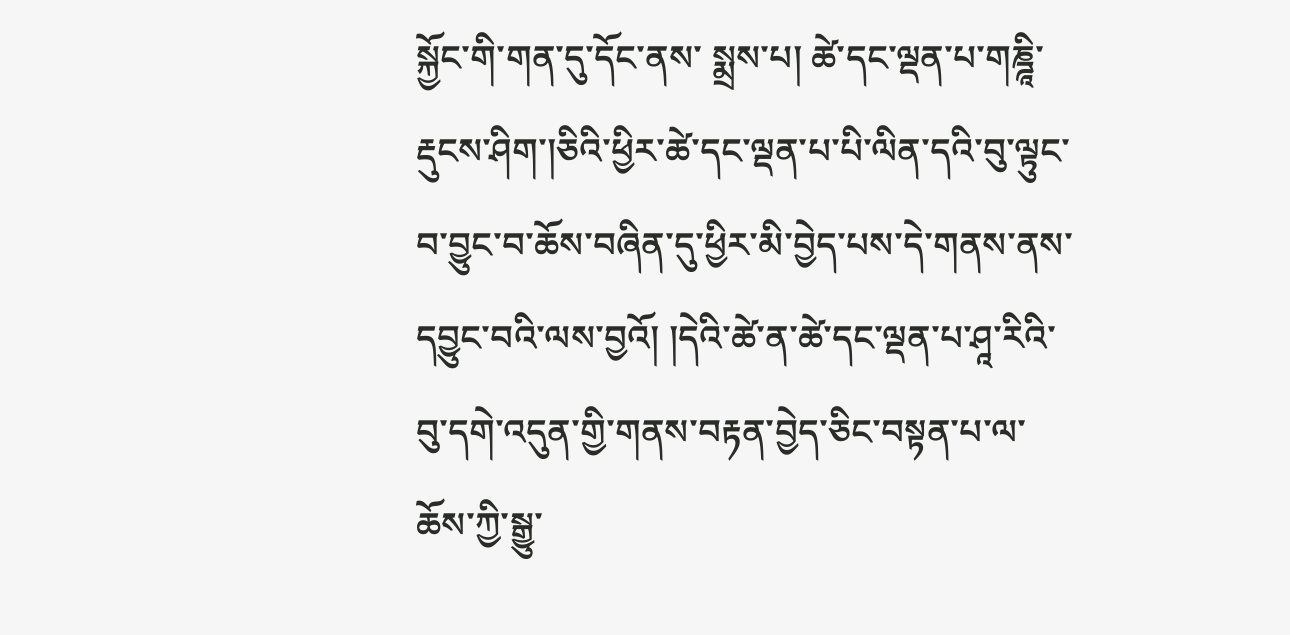སྐྱོང་གི་གན་དུ་དོང་ནས་ སྨྲས་པ། ཚེ་དང་ལྡན་པ་གཎྜཱི་རྡུངས་ཤིག་།ཅིའི་ཕྱིར་ཚེ་དང་ལྡན་པ་པི་ལིན་དའི་བུ་ལྟུང་བ་བྱུང་བ་ཆོས་བཞིན་དུ་ཕྱིར་མི་བྱེད་པས་དེ་གནས་ནས་དབྱུང་བའི་ལས་བྱའོ། །དེའི་ཚེ་ན་ཚེ་དང་ལྡན་པ་ཤཱ་རིའི་བུ་དགེ་འདུན་གྱི་གནས་བརྟན་བྱེད་ཅིང་བསྟན་པ་ལ་ཆོས་ཀྱི་སྒྱུ་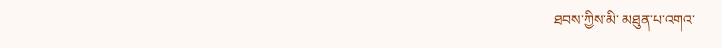ཐབས་ཀྱིས་མི་ མཐུན་པ་འགའ་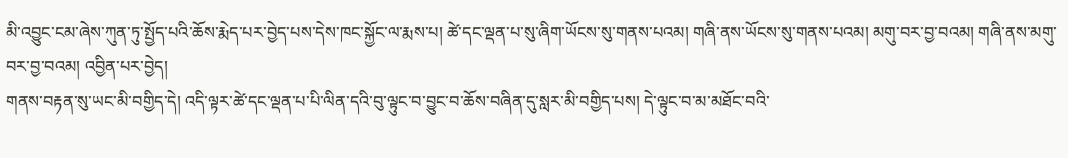མི་འབྱུང་ངམ་ཞེས་ཀུན་ཏུ་སྤྱོད་པའི་ཆོས་རྨེད་པར་བྱེད་པས་དེས་ཁང་སྐྱོང་ལ་རྨས་པ། ཚེ་དང་ལྡན་པ་སུ་ཞིག་ཡོངས་སུ་གནས་པའམ། གཞི་ནས་ཡོངས་སུ་གནས་པའམ། མགུ་བར་བྱ་བའམ། གཞི་ནས་མགུ་བར་བྱ་བའམ། འབྱིན་པར་བྱེད།
གནས་བརྟན་སུ་ཡང་མི་བགྱིད་དེ། འདི་ལྟར་ཚེ་དང་ལྡན་པ་པི་ལིན་དའི་བུ་ལྟུང་བ་བྱུང་བ་ཆོས་བཞིན་དུ་སླར་མི་བགྱིད་པས། དེ་ལྟུང་བ་མ་མཐོང་བའི་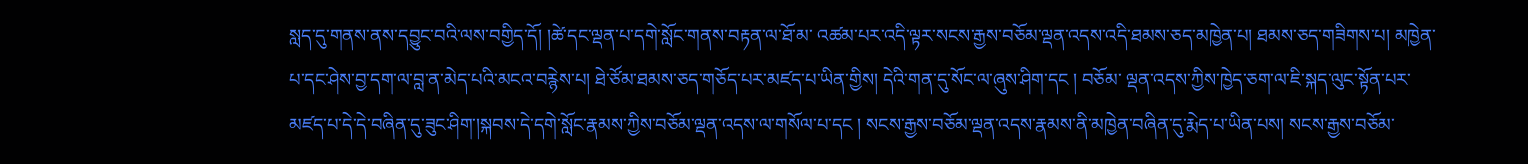སླད་དུ་གནས་ནས་དབྱུང་བའི་ལས་བགྱིད་དོ། །ཚེ་དང་ལྡན་པ་དགེ་སློང་གནས་བརྟན་ལ་ཐོ་མ་ འཚམ་པར་འདི་ལྟར་སངས་རྒྱས་བཅོམ་ལྡན་འདས་འདི་ཐམས་ཅད་མཁྱེན་པ། ཐམས་ཅད་གཟིགས་པ། མཁྱེན་པ་དང་ཤེས་བྱ་དག་ལ་བླ་ན་མེད་པའི་མངའ་བརྙེས་པ། ཐེ་ཙོམ་ཐམས་ཅད་གཅོད་པར་མཛད་པ་ཡིན་གྱིས། དེའི་གན་དུ་སོང་ལ་ཞུས་ཤིག་དང ། བཅོམ་ ལྡན་འདས་ཀྱིས་ཁྱེད་ཅག་ལ་ཇི་སྐད་ལུང་སྟོན་པར་མཛད་པ་དེ་དེ་བཞིན་དུ་ཟུང་ཤིག་།སྐབས་དེ་དགེ་སློང་རྣམས་ཀྱིས་བཅོམ་ལྡན་འདས་ལ་གསོལ་པ་དང ། སངས་རྒྱས་བཅོམ་ལྡན་འདས་རྣམས་ནི་མཁྱེན་བཞིན་དུ་རྨེད་པ་ཡིན་པས། སངས་རྒྱས་བཅོམ་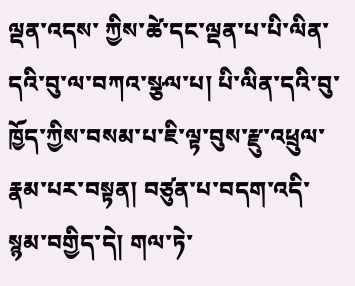ལྡན་འདས་ ཀྱིས་ཚེ་དང་ལྡན་པ་པི་ལིན་དའི་བུ་ལ་བཀའ་སྩལ་པ། པི་ལིན་དའི་བུ་ཁྱོད་ཀྱིས་བསམ་པ་ཇི་ལྟ་བུས་རྫུ་འཕྲུལ་རྣམ་པར་བསྟན། བཙུན་པ་བདག་འདི་སྙམ་བགྱིད་དེ། གལ་ཏེ་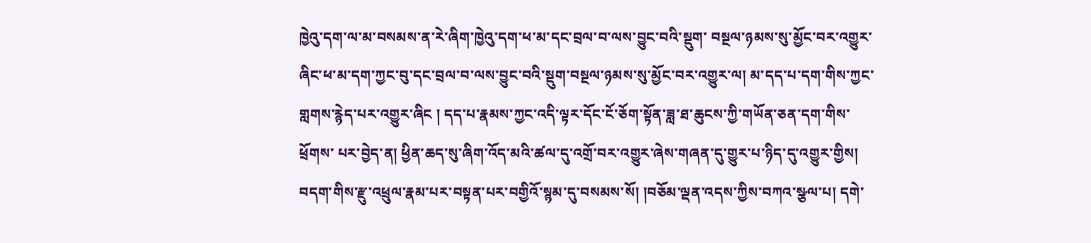ཁྱེའུ་དག་ལ་མ་བསམས་ན་རེ་ཞིག་ཁྱེའུ་དག་ཕ་མ་དང་བྲལ་བ་ལས་བྱུང་བའི་སྡུག་ བསྔལ་ཉམས་སུ་མྱོང་བར་འགྱུར་ཞིང་ཕ་མ་དག་ཀྱང་བུ་དང་བྲལ་བ་ལས་བྱུང་བའི་སྡུག་བསྔལ་ཉམས་སུ་མྱོང་བར་འགྱུར་ལ། མ་དད་པ་དག་གིས་ཀྱང་གླགས་རྙེད་པར་འགྱུར་ཞིང ། དད་པ་རྣམས་ཀྱང་འདི་ལྟར་དོང་ངོ་ཅོག་སྟོན་ཟླ་ཐ་ཆུངས་ཀྱི་གཡོན་ཅན་དག་གིས་ཕྲོགས་ པར་བྱེད་ན། ཕྱིན་ཆད་སུ་ཞིག་འོད་མའི་ཚལ་དུ་འགྲོ་བར་འགྱུར་ཞེས་གཞན་དུ་གྱུར་པ་ཉིད་དུ་འགྱུར་གྱིས། བདག་གིས་རྫུ་འཕྲུལ་རྣམ་པར་བསྟན་པར་བགྱིའོ་སྙམ་དུ་བསམས་སོ། །བཅོམ་ལྡན་འདས་ཀྱིས་བཀའ་སྩལ་པ། དགེ་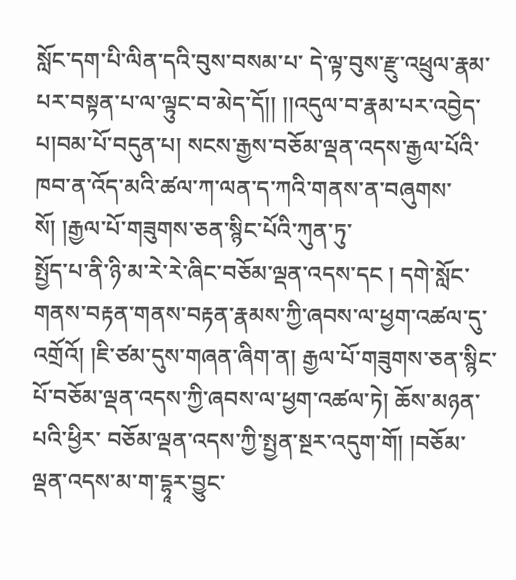སློང་དག་པི་ལིན་དའི་བུས་བསམ་པ་ དེ་ལྟ་བུས་རྫུ་འཕྲུལ་རྣམ་པར་བསྟན་པ་ལ་ལྟུང་བ་མེད་དོ།། །།འདུལ་བ་རྣམ་པར་འབྱེད་པ།བམ་པོ་བདུན་པ། སངས་རྒྱས་བཅོམ་ལྡན་འདས་རྒྱལ་པོའི་ཁབ་ན་འོད་མའི་ཚལ་ཀ་ལན་ད་ཀའི་གནས་ན་བཞུགས་སོ། །རྒྱལ་པོ་གཟུགས་ཅན་སྙིང་པོའི་ཀུན་ཏུ་
སྤྱོད་པ་ནི་ཉི་མ་རེ་རེ་ཞིང་བཅོམ་ལྡན་འདས་དང ། དགེ་སློང་གནས་བརྟན་གནས་བརྟན་རྣམས་ཀྱི་ཞབས་ལ་ཕྱག་འཚལ་དུ་འགྲོའོ། །ཇི་ཙམ་དུས་གཞན་ཞིག་ན། རྒྱལ་པོ་གཟུགས་ཅན་སྙིང་པོ་བཅོམ་ལྡན་འདས་ཀྱི་ཞབས་ལ་ཕྱག་འཚལ་ཏེ། ཆོས་མཉན་པའི་ཕྱིར་ བཅོམ་ལྡན་འདས་ཀྱི་སྤྱན་སྔར་འདུག་གོ། །བཅོམ་ལྡན་འདས་མ་ག་དྷཱར་བྱུང་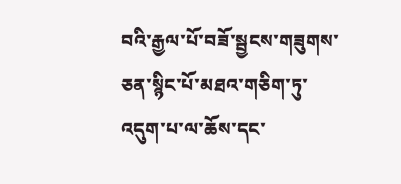བའི་རྒྱལ་པོ་བཟོ་སྦྱངས་གཟུགས་ཅན་སྙིང་པོ་མཐའ་གཅིག་ཏུ་འདུག་པ་ལ་ཆོས་དང་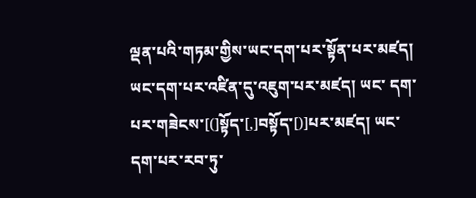ལྡན་པའི་གཏམ་གྱིས་ཡང་དག་པར་སྟོན་པར་མཛད། ཡང་དག་པར་འཛིན་དུ་འཇུག་པར་མཛད། ཡང་ དག་པར་གཟེངས་[(]སྟོད་[,]བསྟོད་[)]པར་མཛད། ཡང་དག་པར་རབ་ཏུ་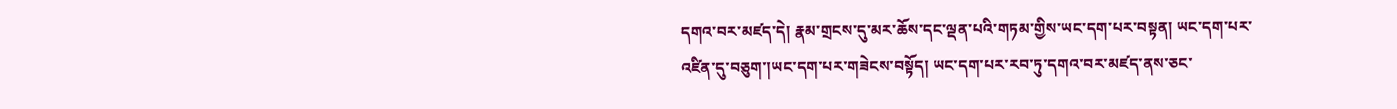དགའ་བར་མཛད་དེ། རྣམ་གྲངས་དུ་མར་ཆོས་དང་ལྡན་པའི་གཏམ་གྱིས་ཡང་དག་པར་བསྟན། ཡང་དག་པར་འཛིན་དུ་བཅུག་།ཡང་དག་པར་གཟེངས་བསྟོད། ཡང་དག་པར་རབ་ཏུ་དགའ་བར་མཛད་ནས་ཅང་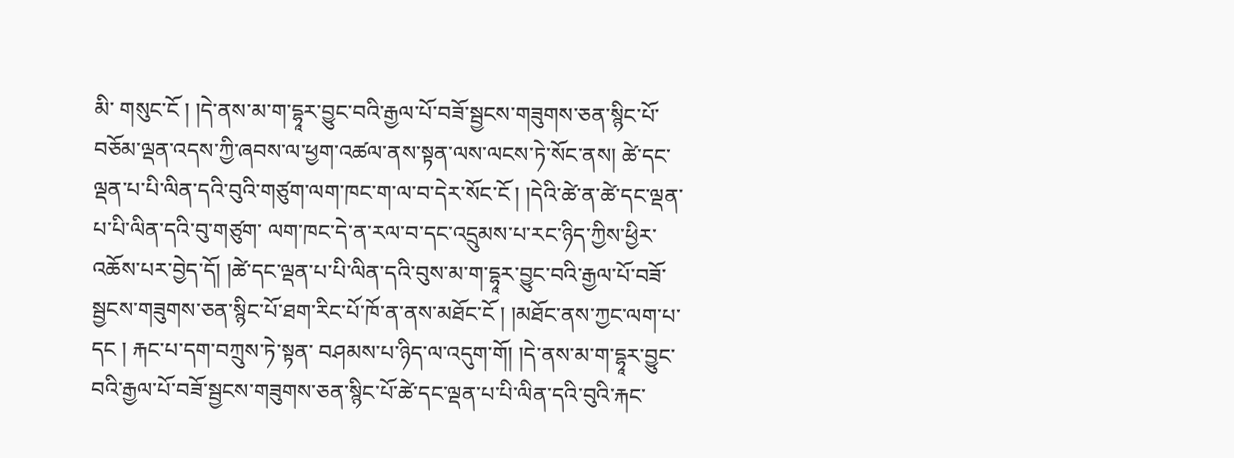མི་ གསུང་ངོ ། །དེ་ནས་མ་ག་དྷཱར་བྱུང་བའི་རྒྱལ་པོ་བཟོ་སྦྱངས་གཟུགས་ཅན་སྙིང་པོ་བཅོམ་ལྡན་འདས་ཀྱི་ཞབས་ལ་ཕྱག་འཚལ་ནས་སྟན་ལས་ལངས་ཏེ་སོང་ནས། ཚེ་དང་ལྡན་པ་པི་ལིན་དའི་བུའི་གཙུག་ལག་ཁང་ག་ལ་བ་དེར་སོང་ངོ ། །དེའི་ཚེ་ན་ཚེ་དང་ལྡན་པ་པི་ལིན་དའི་བུ་གཙུག་ ལག་ཁང་དེ་ན་རལ་བ་དང་འདྲུམས་པ་རང་ཉིད་ཀྱིས་ཕྱིར་འཆོས་པར་བྱེད་དོ། །ཚེ་དང་ལྡན་པ་པི་ལིན་དའི་བུས་མ་ག་དྷཱར་བྱུང་བའི་རྒྱལ་པོ་བཟོ་སྦྱངས་གཟུགས་ཅན་སྙིང་པོ་ཐག་རིང་པོ་ཁོ་ན་ནས་མཐོང་ངོ ། །མཐོང་ནས་ཀྱང་ལག་པ་དང ། རྐང་པ་དག་བཀྲུས་ཏེ་སྟན་ བཤམས་པ་ཉིད་ལ་འདུག་གོ། །དེ་ནས་མ་ག་དྷཱར་བྱུང་བའི་རྒྱལ་པོ་བཟོ་སྦྱངས་གཟུགས་ཅན་སྙིང་པོ་ཚེ་དང་ལྡན་པ་པི་ལིན་དའི་བུའི་རྐང་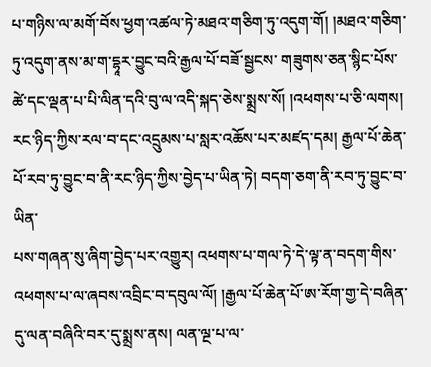པ་གཉིས་ལ་མགོ་བོས་ཕྱག་འཚལ་ཏེ་མཐའ་གཅིག་ཏུ་འདུག་གོ། །མཐའ་གཅིག་ཏུ་འདུག་ནས་མ་ག་དྷཱར་བྱུང་བའི་རྒྱལ་པོ་བཟོ་སྦྱངས་ གཟུགས་ཅན་སྙིང་པོས་ཚེ་དང་ལྡན་པ་པི་ལིན་དའི་བུ་ལ་འདི་སྐད་ཅེས་སྨྲས་སོ། །འཕགས་པ་ཅི་ལགས། རང་ཉིད་ཀྱིས་རལ་བ་དང་འདྲུམས་པ་སླར་འཆོས་པར་མཛད་དམ། རྒྱལ་པོ་ཆེན་པོ་རབ་ཏུ་བྱུང་བ་ནི་རང་ཉིད་ཀྱིས་བྱེད་པ་ཡིན་ཏེ། བདག་ཅག་ནི་རབ་ཏུ་བྱུང་བ་ཡིན་
པས་གཞན་སུ་ཞིག་བྱེད་པར་འགྱུར། འཕགས་པ་གལ་ཏེ་དེ་ལྟ་ན་བདག་གིས་འཕགས་པ་ལ་ཞབས་འབྲིང་བ་དབུལ་ལོ། །རྒྱལ་པོ་ཆེན་པོ་ཨ་རོག་གྱ་དེ་བཞིན་དུ་ལན་བཞིའི་བར་དུ་སྨྲས་ནས། ལན་ལྔ་པ་ལ་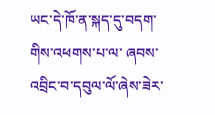ཡང་དེ་ཁོ་ན་སྐད་དུ་བདག་གིས་འཕགས་པ་ལ་ ཞབས་འབྲིང་བ་དབུལ་ལོ་ཞེས་ཟེར་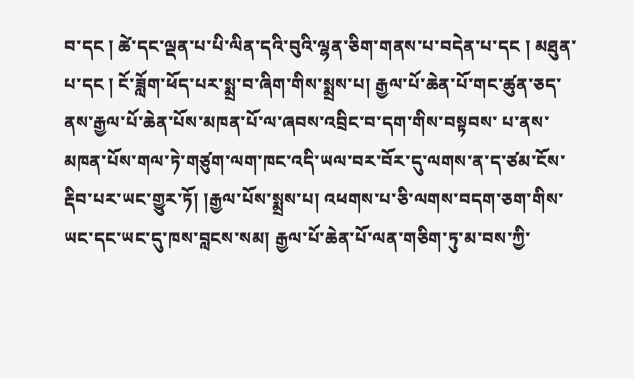བ་དང ། ཚེ་དང་ལྡན་པ་པི་ལིན་དའི་བུའི་ལྷན་ཅིག་གནས་པ་བདེན་པ་དང ། མཐུན་པ་དང ། ངོ་ཟློག་ཕོད་པར་སྨྲ་བ་ཞིག་གིས་སྨྲས་པ། རྒྱལ་པོ་ཆེན་པོ་གང་ཚུན་ཅད་ནས་རྒྱལ་པོ་ཆེན་པོས་མཁན་པོ་ལ་ཞབས་འབྲིང་བ་དག་གིས་བསྟབས་ པ་ནས་མཁན་པོས་གལ་ཏེ་གཙུག་ལག་ཁང་འདི་ཡལ་བར་བོར་དུ་ལགས་ན་ད་ཙམ་ངོས་རྡིབ་པར་ཡང་གྱུར་ཏོ། །རྒྱལ་པོས་སྨྲས་པ། འཕགས་པ་ཅི་ལགས་བདག་ཅག་གིས་ཡང་དང་ཡང་དུ་ཁས་བླངས་སམ། རྒྱལ་པོ་ཆེན་པོ་ལན་གཅིག་ཏུ་མ་བས་ཀྱི་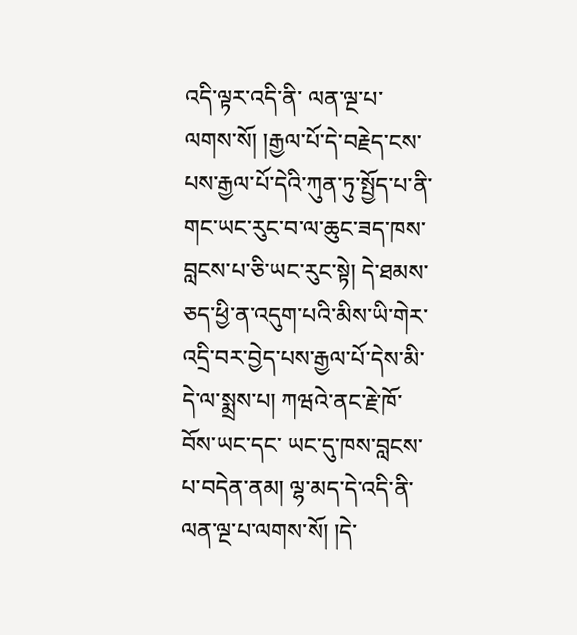འདི་ལྟར་འདི་ནི་ ལན་ལྔ་པ་ལགས་སོ། །རྒྱལ་པོ་དེ་བརྗེད་ངས་པས་རྒྱལ་པོ་དེའི་ཀུན་ཏུ་སྤྱོད་པ་ནི་གང་ཡང་རུང་བ་ལ་ཆུང་ཟད་ཁས་བླངས་པ་ཅི་ཡང་རུང་སྟེ། དེ་ཐམས་ཅད་ཕྱི་ན་འདུག་པའི་མིས་ཡི་གེར་འདྲི་བར་བྱེད་པས་རྒྱལ་པོ་དེས་མི་དེ་ལ་སྨྲས་པ། ཀཝའེ་ནང་རྗེ་ཁོ་བོས་ཡང་དང་ ཡང་དུ་ཁས་བླངས་པ་བདེན་ནམ། ལྷ་མད་དེ་འདི་ནི་ལན་ལྔ་པ་ལགས་སོ། །དེ་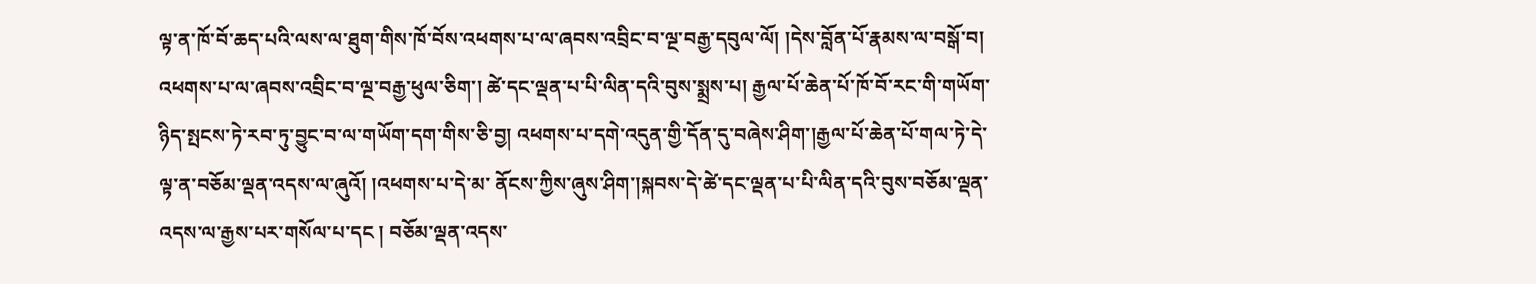ལྟ་ན་ཁོ་བོ་ཆད་པའི་ལས་ལ་ཐུག་གིས་ཁོ་བོས་འཕགས་པ་ལ་ཞབས་འབྲིང་བ་ལྔ་བརྒྱ་དབུལ་ལོ། །དེས་བློན་པོ་རྣམས་ལ་བསྒོ་བ། འཕགས་པ་ལ་ཞབས་འབྲིང་བ་ལྔ་བརྒྱ་ཕུལ་ཅིག་། ཚེ་དང་ལྡན་པ་པི་ལིན་དའི་བུས་སྨྲས་པ། རྒྱལ་པོ་ཆེན་པོ་ཁོ་བོ་རང་གི་གཡོག་ཉིད་སྤངས་ཏེ་རབ་ཏུ་བྱུང་བ་ལ་གཡོག་དག་གིས་ཅི་བྱ། འཕགས་པ་དགེ་འདུན་གྱི་དོན་དུ་བཞེས་ཤིག་།རྒྱལ་པོ་ཆེན་པོ་གལ་ཏེ་དེ་ལྟ་ན་བཅོམ་ལྡན་འདས་ལ་ཞུའོ། །འཕགས་པ་དེ་མ་ ནོངས་ཀྱིས་ཞུས་ཤིག་།སྐབས་དེ་ཚེ་དང་ལྡན་པ་པི་ལིན་དའི་བུས་བཅོམ་ལྡན་འདས་ལ་རྒྱས་པར་གསོལ་པ་དང ། བཅོམ་ལྡན་འདས་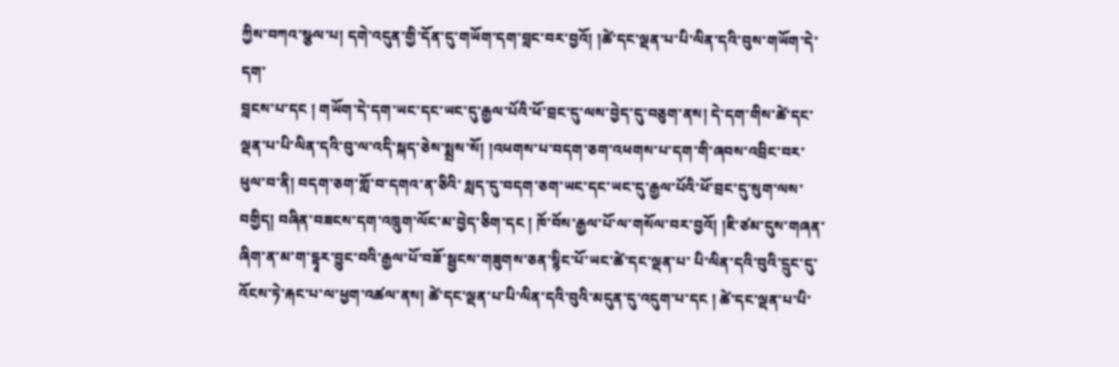ཀྱིས་བཀའ་སྩལ་པ། དགེ་འདུན་གྱི་དོན་དུ་གཡོག་དག་བླང་བར་བྱའོ། །ཚེ་དང་ལྡན་པ་པི་ལིན་དའི་བུས་གཡོག་དེ་དག་
བླངས་པ་དང ། གཡོག་དེ་དག་ཡང་དང་ཡང་དུ་རྒྱལ་པོའི་ཕོ་བྲང་དུ་ལས་བྱེད་དུ་བཅུག་ནས། དེ་དག་གིས་ཚེ་དང་ལྡན་པ་པི་ལིན་དའི་བུ་ལ་འདི་སྐད་ཅེས་སྨྲས་སོ། །འཕགས་པ་བདག་ཅག་འཕགས་པ་དག་གི་ཞབས་འབྲིང་བར་ཕུལ་བ་ནི། བདག་ཅག་གློ་བ་དགའ་ན་ཅིའི་ སླད་དུ་བདག་ཅག་ཡང་དང་ཡང་དུ་རྒྱལ་པོའི་ཕོ་བྲང་དུ་སུག་ལས་བགྱིད། བཞིན་བཟངས་དག་འཁྲུག་ལོང་མ་བྱེད་ཅིག་དང ། ཁོ་བོས་རྒྱལ་པོ་ལ་གསོལ་བར་བྱའོ། །ཇི་ཙམ་དུས་གཞན་ཞིག་ན་མ་ག་དྷཱར་བྱུང་བའི་རྒྱལ་པོ་བཟོ་སྦྱངས་གཟུགས་ཅན་སྙིང་པོ་ཡང་ཚེ་དང་ལྡན་པ་ པི་ལིན་དའི་བུའི་དྲུང་དུ་འོངས་ཏེ་རྐང་པ་ལ་ཕྱག་འཚལ་ནས། ཚེ་དང་ལྡན་པ་པི་ལིན་དའི་བུའི་མདུན་དུ་འདུག་པ་དང ། ཚེ་དང་ལྡན་པ་པི་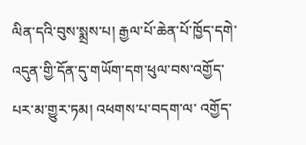ལིན་དའི་བུས་སྨྲས་པ། རྒྱལ་པོ་ཆེན་པོ་ཁྱོད་དགེ་འདུན་གྱི་དོན་དུ་གཡོག་དག་ཕུལ་བས་འགྱོད་པར་མ་གྱུར་ཏམ། འཕགས་པ་བདག་ལ་ འགྱོད་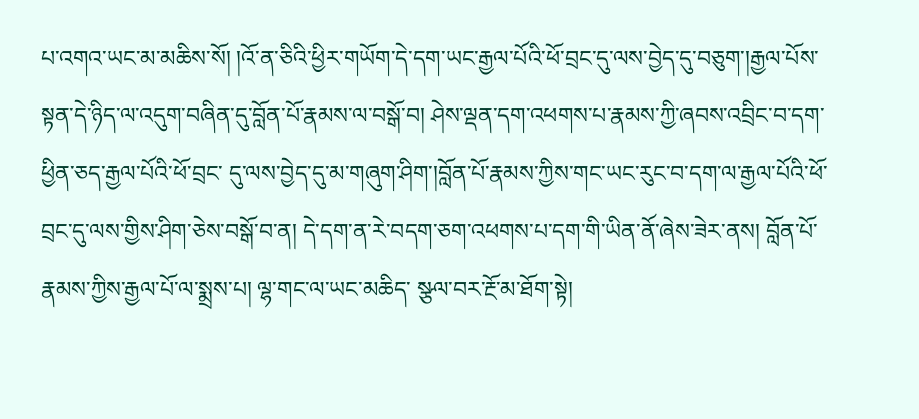པ་འགའ་ཡང་མ་མཆིས་སོ། །འོ་ན་ཅིའི་ཕྱིར་གཡོག་དེ་དག་ཡང་རྒྱལ་པོའི་ཕོ་བྲང་དུ་ལས་བྱེད་དུ་བཅུག་།རྒྱལ་པོས་སྟན་དེ་ཉིད་ལ་འདུག་བཞིན་དུ་བློན་པོ་རྣམས་ལ་བསྒོ་བ། ཤེས་ལྡན་དག་འཕགས་པ་རྣམས་ཀྱི་ཞབས་འབྲིང་བ་དག་ཕྱིན་ཅད་རྒྱལ་པོའི་ཕོ་བྲང་ དུ་ལས་བྱེད་དུ་མ་གཞུག་ཤིག་།བློན་པོ་རྣམས་ཀྱིས་གང་ཡང་རུང་བ་དག་ལ་རྒྱལ་པོའི་ཕོ་བྲང་དུ་ལས་གྱིས་ཤིག་ཅེས་བསྒོ་བ་ན། དེ་དག་ན་རེ་བདག་ཅག་འཕགས་པ་དག་གི་ཡིན་ནོ་ཞེས་ཟེར་ནས། བློན་པོ་རྣམས་ཀྱིས་རྒྱལ་པོ་ལ་སྨྲས་པ། ལྷ་གང་ལ་ཡང་མཆིད་ སྩལ་བར་རྔོ་མ་ཐོག་སྟེ།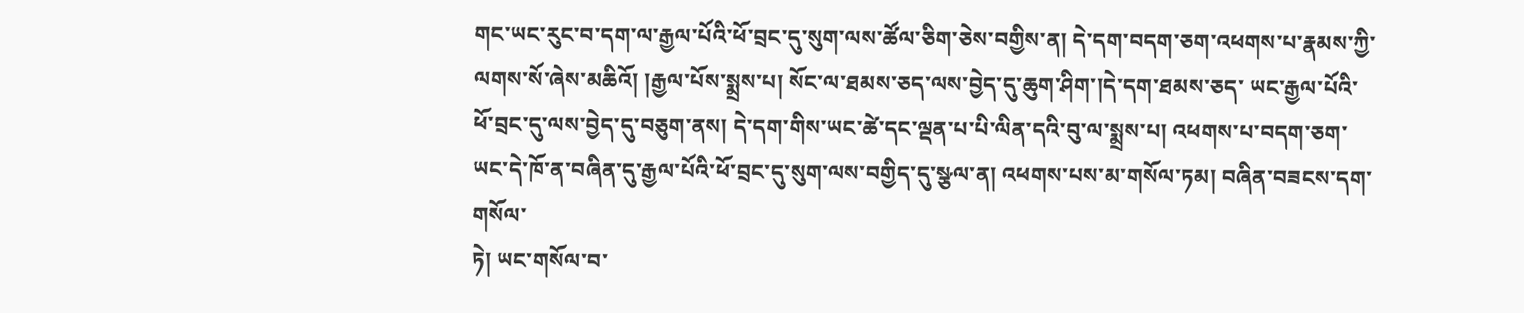གང་ཡང་རུང་བ་དག་ལ་རྒྱལ་པོའི་ཕོ་བྲང་དུ་སུག་ལས་ཚོལ་ཅིག་ཅེས་བགྱིས་ན། དེ་དག་བདག་ཅག་འཕགས་པ་རྣམས་ཀྱི་ལགས་སོ་ཞེས་མཆིའོ། །རྒྱལ་པོས་སྨྲས་པ། སོང་ལ་ཐམས་ཅད་ལས་བྱེད་དུ་ཆུག་ཤིག་།དེ་དག་ཐམས་ཅད་ ཡང་རྒྱལ་པོའི་ཕོ་བྲང་དུ་ལས་བྱེད་དུ་བཅུག་ནས། དེ་དག་གིས་ཡང་ཚེ་དང་ལྡན་པ་པི་ལིན་དའི་བུ་ལ་སྨྲས་པ། འཕགས་པ་བདག་ཅག་ཡང་དེ་ཁོ་ན་བཞིན་དུ་རྒྱལ་པོའི་ཕོ་བྲང་དུ་སུག་ལས་བགྱིད་དུ་སྩལ་ན། འཕགས་པས་མ་གསོལ་ཏམ། བཞིན་བཟངས་དག་གསོལ་
ཏེ། ཡང་གསོལ་བ་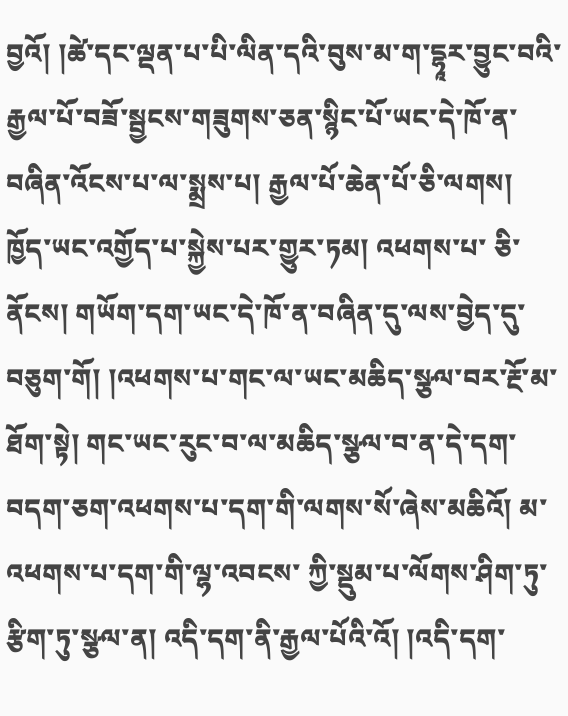བྱའོ། །ཚེ་དང་ལྡན་པ་པི་ལིན་དའི་བུས་མ་ག་དྷཱར་བྱུང་བའི་རྒྱལ་པོ་བཟོ་སྦྱངས་གཟུགས་ཅན་སྙིང་པོ་ཡང་དེ་ཁོ་ན་བཞིན་འོངས་པ་ལ་སྨྲས་པ། རྒྱལ་པོ་ཆེན་པོ་ཅི་ལགས། ཁྱོད་ཡང་འགྱོད་པ་སྐྱེས་པར་གྱུར་ཏམ། འཕགས་པ་ ཅི་ནོངས། གཡོག་དག་ཡང་དེ་ཁོ་ན་བཞིན་དུ་ལས་བྱེད་དུ་བཅུག་གོ། །འཕགས་པ་གང་ལ་ཡང་མཆིད་སྩལ་བར་རྔོ་མ་ཐོག་སྟེ། གང་ཡང་རུང་བ་ལ་མཆིད་སྩལ་བ་ན་དེ་དག་བདག་ཅག་འཕགས་པ་དག་གི་ལགས་སོ་ཞེས་མཆིའོ། མ་འཕགས་པ་དག་གི་ལྷ་འབངས་ ཀྱི་སྡུམ་པ་ལོགས་ཤིག་ཏུ་རྩིག་ཏུ་སྩལ་ན། འདི་དག་ནི་རྒྱལ་པོའི་འོ། །འདི་དག་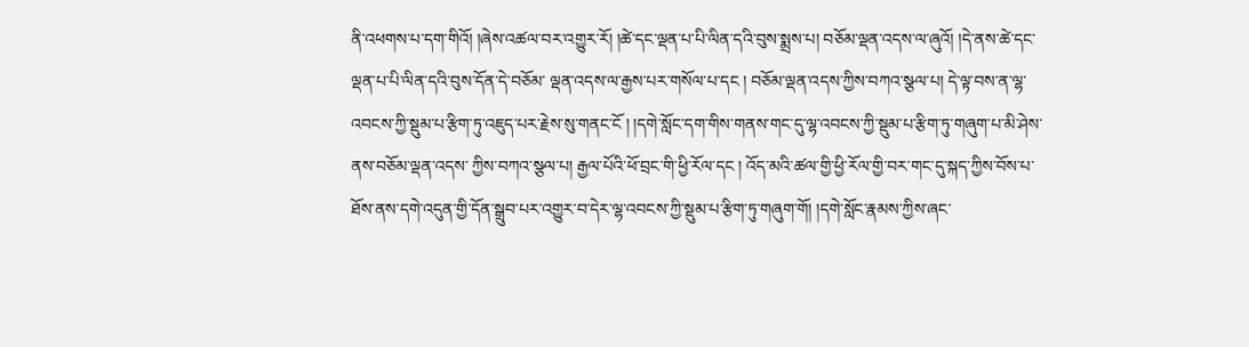ནི་འཕགས་པ་དག་གིའོ། །ཞེས་འཚལ་བར་འགྱུར་རོ། །ཚེ་དང་ལྡན་པ་པི་ལིན་དའི་བུས་སྨྲས་པ། བཅོམ་ལྡན་འདས་ལ་ཞུའོ། །དེ་ནས་ཚེ་དང་ལྡན་པ་པི་ལིན་དའི་བུས་དོན་དེ་བཅོམ་ ལྡན་འདས་ལ་རྒྱས་པར་གསོལ་པ་དང ། བཅོམ་ལྡན་འདས་ཀྱིས་བཀའ་སྩལ་པ། དེ་ལྟ་བས་ན་ལྷ་འབངས་ཀྱི་སྡུམ་པ་རྩིག་ཏུ་འཇུད་པར་རྗེས་སུ་གནང་ངོ ། །དགེ་སློང་དག་གིས་གནས་གང་དུ་ལྷ་འབངས་ཀྱི་སྡུམ་པ་རྩིག་ཏུ་གཞུག་པ་མི་ཤེས་ནས་བཅོམ་ལྡན་འདས་ ཀྱིས་བཀའ་སྩལ་པ། རྒྱལ་པོའི་ཕོ་བྲང་གི་ཕྱི་རོལ་དང ། འོད་མའི་ཚལ་གྱི་ཕྱི་རོལ་གྱི་བར་གང་དུ་སྐད་ཀྱིས་བོས་པ་ཐོས་ནས་དགེ་འདུན་གྱི་དོན་སྒྲུབ་པར་འགྱུར་བ་དེར་ལྷ་འབངས་ཀྱི་སྡུམ་པ་རྩིག་ཏུ་གཞུག་གོ། །དགེ་སློང་རྣམས་ཀྱིས་ཞང་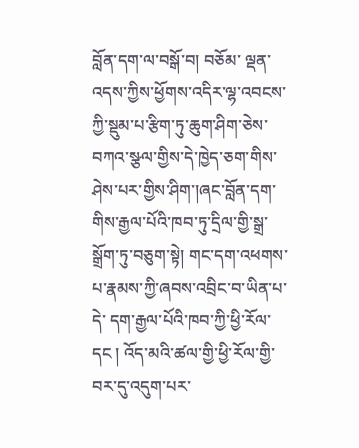བློན་དག་ལ་བསྒོ་བ། བཅོམ་ ལྡན་འདས་ཀྱིས་ཕྱོགས་འདིར་ལྷ་འབངས་ཀྱི་སྡུམ་པ་རྩིག་ཏུ་ཆུག་ཤིག་ཅེས་བཀའ་སྩལ་གྱིས་དེ་ཁྱེད་ཅག་གིས་ཤེས་པར་གྱིས་ཤིག་།ཞང་བློན་དག་གིས་རྒྱལ་པོའི་ཁབ་ཏུ་དྲིལ་གྱི་སྒྲ་སྒྲོག་ཏུ་བཅུག་སྟེ། གང་དག་འཕགས་པ་རྣམས་ཀྱི་ཞབས་འབྲིང་བ་ཡིན་པ་དེ་ དག་རྒྱལ་པོའི་ཁབ་ཀྱི་ཕྱི་རོལ་དང ། འོད་མའི་ཚལ་གྱི་ཕྱི་རོལ་གྱི་བར་དུ་འདུག་པར་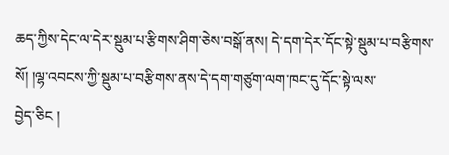ཆད་ཀྱིས་དེང་ལ་དེར་སྡུམ་པ་རྩིགས་ཤིག་ཅེས་བསྒོ་ནས། དེ་དག་དེར་དོང་སྟེ་སྡུམ་པ་བརྩིགས་སོ། །ལྷ་འབངས་ཀྱི་སྡུམ་པ་བརྩིགས་ནས་དེ་དག་གཙུག་ལག་ཁང་དུ་དོང་སྟེ་ལས་
བྱེད་ཅིང །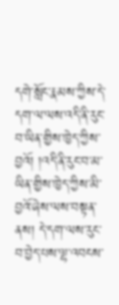དགེ་སློང་རྣམས་ཀྱིས་དེ་དག་ལ་ལས་འདི་ནི་རུང་བ་ཡིན་གྱིས་ཁྱེད་ཀྱིས་བྱའོ། །འདི་ནི་རུང་བ་མ་ཡིན་གྱིས་ཁྱེད་ཀྱིས་མི་བྱའོ་ཞེས་ལས་བསྟན་ནས། དེ་དག་ལས་རུང་བ་བྱེད་པས་ལྷ་འབངས་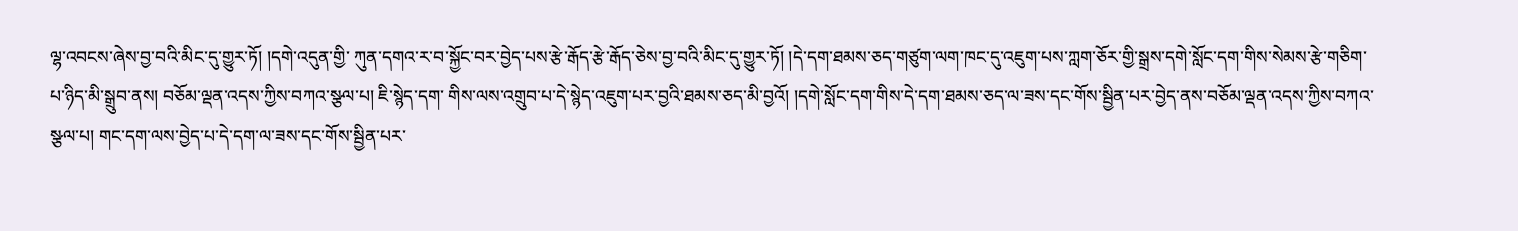ལྷ་འབངས་ཞེས་བྱ་བའི་མིང་དུ་གྱུར་ཏོ། །དགེ་འདུན་གྱི་ ཀུན་དགའ་ར་བ་སྐྱོང་བར་བྱེད་པས་རྩེ་རྒོད་རྩེ་རྒོད་ཅེས་བྱ་བའི་མིང་དུ་གྱུར་ཏོ། །དེ་དག་ཐམས་ཅད་གཙུག་ལག་ཁང་དུ་འཇུག་པས་ཀླག་ཅོར་གྱི་སྒྲས་དགེ་སློང་དག་གིས་སེམས་རྩེ་གཅིག་པ་ཉིད་མི་སྒྲུབ་ནས། བཅོམ་ལྡན་འདས་ཀྱིས་བཀའ་སྩལ་པ། ཇི་སྙེད་དག་ གིས་ལས་འགྲུབ་པ་དེ་སྙེད་འཇུག་པར་བྱའི་ཐམས་ཅད་མི་བྱའོ། །དགེ་སློང་དག་གིས་དེ་དག་ཐམས་ཅད་ལ་ཟས་དང་གོས་སྦྱིན་པར་བྱེད་ནས་བཅོམ་ལྡན་འདས་ཀྱིས་བཀའ་སྩལ་པ། གང་དག་ལས་བྱེད་པ་དེ་དག་ལ་ཟས་དང་གོས་སྦྱིན་པར་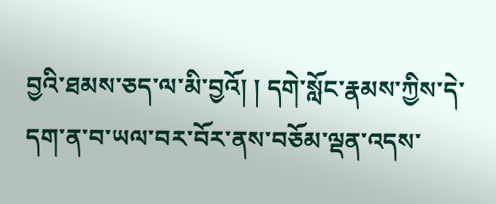བྱའི་ཐམས་ཅད་ལ་མི་བྱའོ། ། དགེ་སློང་རྣམས་ཀྱིས་དེ་དག་ན་བ་ཡལ་བར་བོར་ནས་བཅོམ་ལྡན་འདས་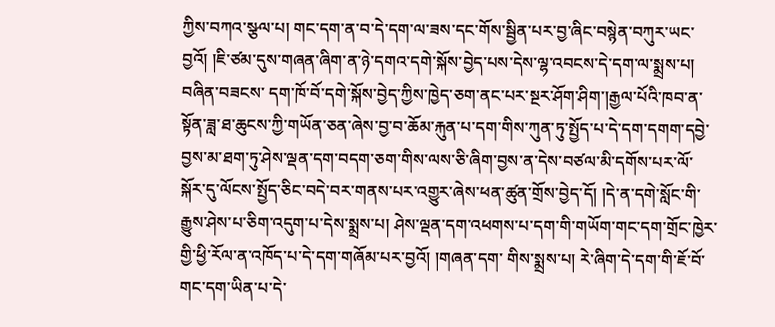ཀྱིས་བཀའ་སྩལ་པ། གང་དག་ན་བ་དེ་དག་ལ་ཟས་དང་གོས་སྦྱིན་པར་བྱ་ཞིང་བསྙེན་བཀུར་ཡང་བྱའོ། །ཇི་ཙམ་དུས་གཞན་ཞིག་ན་ཉེ་དགའ་དགེ་སྐོས་བྱེད་པས་དེས་ལྷ་འབངས་དེ་དག་ལ་སྨྲས་པ། བཞིན་བཟངས་ དག་ཁོ་བོ་དགེ་སྐོས་བྱེད་ཀྱིས་ཁྱེད་ཅག་ནང་པར་སྔར་ཤོག་ཤིག་།རྒྱལ་པོའི་ཁབ་ན་སྟོན་ཟླ་ཐ་ཆུངས་ཀྱི་གཡོན་ཅན་ཞེས་བྱ་བ་ཆོམ་རྐུན་པ་དག་གིས་ཀུན་ཏུ་སྤྱོད་པ་དེ་དག་དགག་དབྱེ་བྱས་མ་ཐག་ཏུ་ཤེས་ལྡན་དག་བདག་ཅག་གིས་ལས་ཅི་ཞིག་བྱས་ན་དེས་བཙལ་མི་དགོས་པར་ལོ་ སྐོར་དུ་ལོངས་སྤྱོད་ཅིང་བདེ་བར་གནས་པར་འགྱུར་ཞེས་ཕན་ཚུན་གྲོས་བྱེད་དོ། །དེ་ན་དགེ་སློང་གི་རྒྱུས་ཤེས་པ་ཅིག་འདུག་པ་དེས་སྨྲས་པ། ཤེས་ལྡན་དག་འཕགས་པ་དག་གི་གཡོག་གང་དག་གྲོང་ཁྱེར་གྱི་ཕྱི་རོལ་ན་འཁོད་པ་དེ་དག་གཞོམ་པར་བྱའོ། །གཞན་དག་ གིས་སྨྲས་པ། རེ་ཞིག་དེ་དག་གི་ཇོ་བོ་གང་དག་ཡིན་པ་དེ་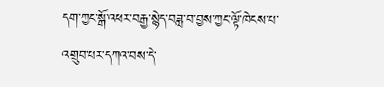དག་ཀྱང་སྒོ་འཕར་བརྒྱ་སྙེད་བཟླ་བ་བྱས་ཀྱང་ལྟོ་ཁེངས་པ་འགྲུབ་པར་དཀའ་བས་དེ་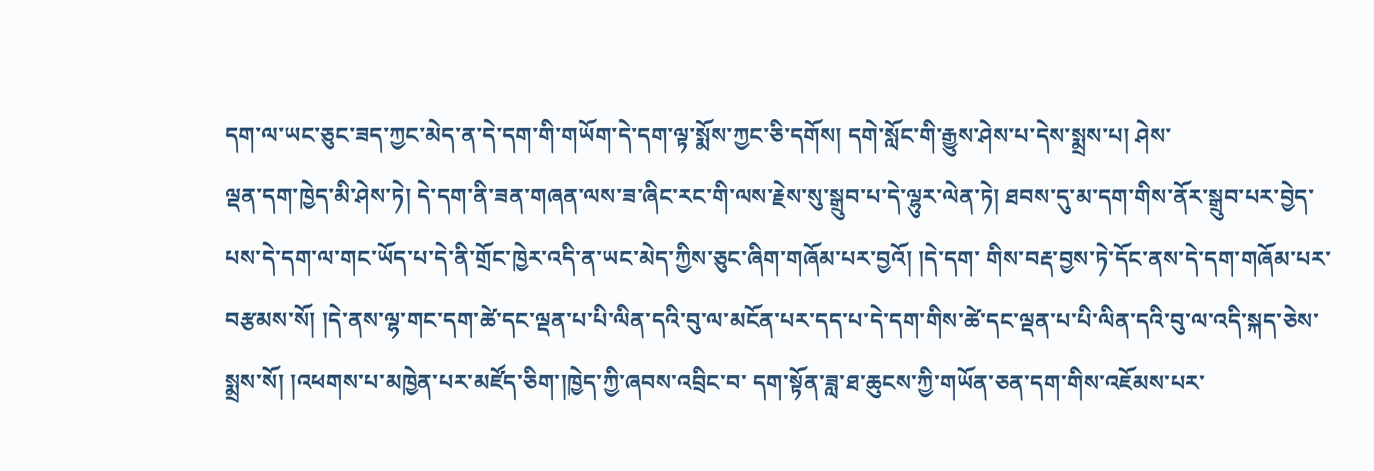དག་ལ་ཡང་ཅུང་ཟད་ཀྱང་མེད་ན་དེ་དག་གི་གཡོག་དེ་དག་ལྟ་སྨོས་ཀྱང་ཅི་དགོས། དགེ་སློང་གི་རྒྱུས་ཤེས་པ་དེས་སྨྲས་པ། ཤེས་
ལྡན་དག་ཁྱེད་མི་ཤེས་ཏེ། དེ་དག་ནི་ཟན་གཞན་ལས་ཟ་ཞིང་རང་གི་ལས་རྗེས་སུ་སྒྲུབ་པ་དེ་ལྷུར་ལེན་ཏེ། ཐབས་དུ་མ་དག་གིས་ནོར་སྒྲུབ་པར་བྱེད་པས་དེ་དག་ལ་གང་ཡོད་པ་དེ་ནི་གྲོང་ཁྱེར་འདི་ན་ཡང་མེད་ཀྱིས་ཅུང་ཞིག་གཞོམ་པར་བྱའོ། །དེ་དག་ གིས་བརྡ་བྱས་ཏེ་དོང་ནས་དེ་དག་གཞོམ་པར་བརྩམས་སོ། །དེ་ནས་ལྷ་གང་དག་ཚེ་དང་ལྡན་པ་པི་ལིན་དའི་བུ་ལ་མངོན་པར་དད་པ་དེ་དག་གིས་ཚེ་དང་ལྡན་པ་པི་ལིན་དའི་བུ་ལ་འདི་སྐད་ཅེས་སྨྲས་སོ། །འཕགས་པ་མཁྱེན་པར་མཛོད་ཅིག་།ཁྱེད་ཀྱི་ཞབས་འབྲིང་བ་ དག་སྟོན་ཟླ་ཐ་ཆུངས་ཀྱི་གཡོན་ཅན་དག་གིས་འཇོམས་པར་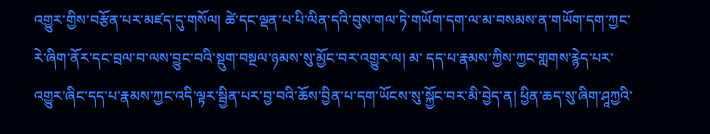འགྱུར་གྱིས་བརྩོན་པར་མཛད་དུ་གསོལ། ཚེ་དང་ལྡན་པ་པི་ལིན་དའི་བུས་གལ་ཏེ་གཡོག་དག་ལ་མ་བསམས་ན་གཡོག་དག་ཀྱང་རེ་ཞིག་ནོར་དང་བྲལ་བ་ལས་བྱུང་བའི་སྡུག་བསྔལ་ཉམས་སུ་མྱོང་བར་འགྱུར་ལ། མ་ དད་པ་རྣམས་ཀྱིས་ཀྱང་གླགས་རྙེད་པར་འགྱུར་ཞིང་དད་པ་རྣམས་ཀྱང་འདི་ལྟར་སྦྱིན་པར་བྱ་བའི་ཆོས་བྱིན་པ་དག་ཡོངས་སུ་སྐྱོང་བར་མི་བྱེད་ན། ཕྱིན་ཆད་སུ་ཞིག་ཤཱཀྱའི་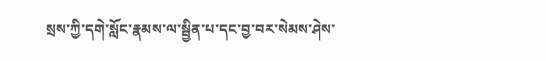སྲས་ཀྱི་དགེ་སློང་རྣམས་ལ་སྦྱིན་པ་དང་བྱ་བར་སེམས་ཤེས་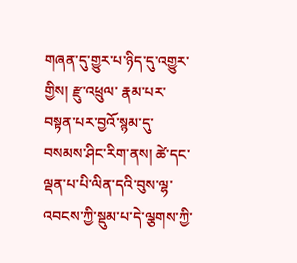གཞན་དུ་གྱུར་པ་ཉིད་དུ་འགྱུར་གྱིས། རྫུ་འཕྲུལ་ རྣམ་པར་བསྟན་པར་བྱའོ་སྙམ་དུ་བསམས་ཤིང་རིག་ནས། ཚེ་དང་ལྡན་པ་པི་ལིན་དའི་བུས་ལྷ་འབངས་ཀྱི་སྡུམ་པ་དེ་ལྕགས་ཀྱི་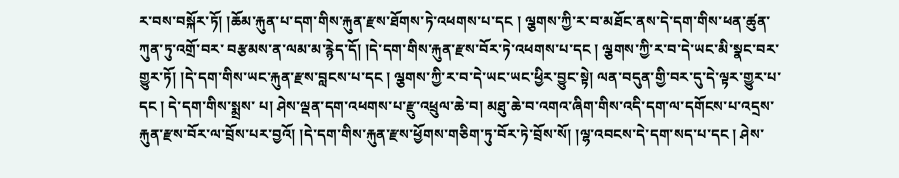ར་བས་བསྐོར་ཏོ། །ཆོམ་རྐུན་པ་དག་གིས་རྐུན་རྫས་ཐོགས་ཏེ་འཕགས་པ་དང ། ལྕགས་ཀྱི་ར་བ་མཐོང་ནས་དེ་དག་གིས་ཕན་ཚུན་ཀུན་ཏུ་འགྲོ་བར་ བརྩམས་ན་ལམ་མ་རྙེད་དོ། །དེ་དག་གིས་རྐུན་རྫས་བོར་ཏེ་འཕགས་པ་དང ། ལྕགས་ཀྱི་ར་བ་དེ་ཡང་མི་སྣང་བར་གྱུར་ཏོ། །དེ་དག་གིས་ཡང་རྐུན་རྫས་བླངས་པ་དང ། ལྕགས་ཀྱི་ར་བ་དེ་ཡང་ཡང་ཕྱིར་བྱུང་སྟེ། ལན་བདུན་གྱི་བར་དུ་དེ་ལྟར་གྱུར་པ་དང ། དེ་དག་གིས་སྨྲས་ པ། ཤེས་ལྡན་དག་འཕགས་པ་རྫུ་འཕྲུལ་ཆེ་བ། མཐུ་ཆེ་བ་འགའ་ཞིག་གིས་འདི་དག་ལ་དགོངས་པ་འདྲས་རྐུན་རྫས་བོར་ལ་བྲོས་པར་བྱའོ། །དེ་དག་གིས་རྐུན་རྫས་ཕྱོགས་གཅིག་ཏུ་བོར་ཏེ་བྲོས་སོ། །ལྷ་འབངས་དེ་དག་སད་པ་དང ། ཤེས་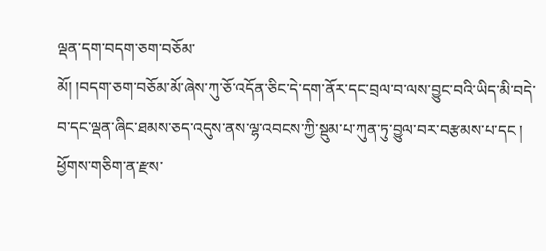ལྡན་དག་བདག་ཅག་བཅོམ་
མོ། །བདག་ཅག་བཅོམ་མོ་ཞེས་ཀུ་ཅོ་འདོན་ཅིང་དེ་དག་ནོར་དང་བྲལ་བ་ལས་བྱུང་བའི་ཡིད་མི་བདེ་བ་དང་ལྡན་ཞིང་ཐམས་ཅད་འདུས་ནས་ལྷ་འབངས་ཀྱི་སྡུམ་པ་ཀུན་ཏུ་བྱུལ་བར་བརྩམས་པ་དང ། ཕྱོགས་གཅིག་ན་རྫས་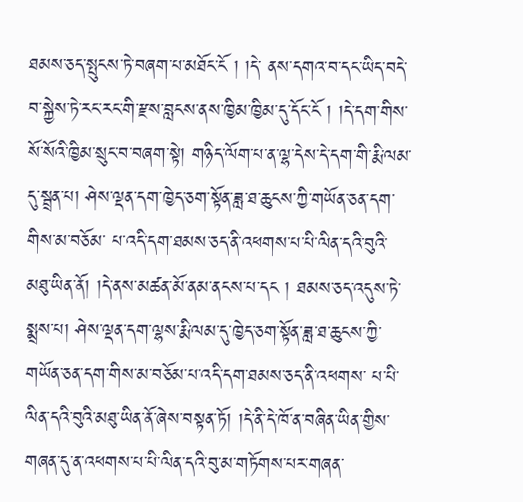ཐམས་ཅད་སྤུངས་ཏེ་བཞག་པ་མཐོང་ངོ ། །དེ་ ནས་དགའ་བ་དང་ཡིད་བདེ་བ་སྐྱེས་ཏེ་རང་རང་གི་རྫས་བླངས་ནས་ཁྱིམ་ཁྱིམ་དུ་དོང་ངོ ། །དེ་དག་གིས་སོ་སོའི་ཁྱིམ་སྲུང་བ་བཞག་སྟེ། གཉིད་ལོག་པ་ན་ལྷ་དེས་དེ་དག་གི་རྨི་ལམ་དུ་སྦྲན་པ། ཤེས་ལྡན་དག་ཁྱེད་ཅག་སྟོན་ཟླ་ཐ་ཆུངས་ཀྱི་གཡོན་ཅན་དག་གིས་མ་བཅོམ་ པ་འདི་དག་ཐམས་ཅད་ནི་འཕགས་པ་པི་ལིན་དའི་བུའི་མཐུ་ཡིན་ནོ། །དེ་ནས་མཚན་མོ་ནམ་ནངས་པ་དང ། ཐམས་ཅད་འདུས་ཏེ་སྨྲས་པ། ཤེས་ལྡན་དག་ལྷས་རྨི་ལམ་དུ་ཁྱེད་ཅག་སྟོན་ཟླ་ཐ་ཆུངས་ཀྱི་གཡོན་ཅན་དག་གིས་མ་བཅོམ་པ་འདི་དག་ཐམས་ཅད་ནི་འཕགས་ པ་པི་ལིན་དའི་བུའི་མཐུ་ཡིན་ནོ་ཞེས་བསྟན་ཏོ། །དེ་ནི་དེ་ཁོ་ན་བཞིན་ཡིན་གྱིས་གཞན་དུ་ན་འཕགས་པ་པི་ལིན་དའི་བུ་མ་གཏོགས་པར་གཞན་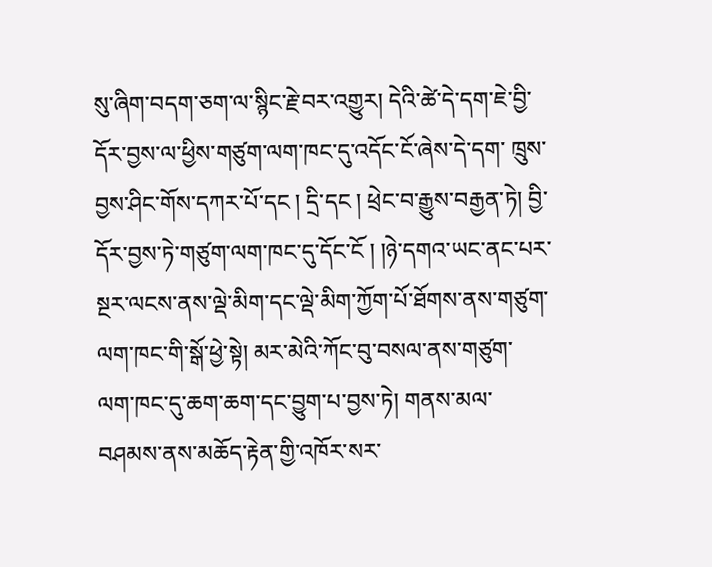སུ་ཞིག་བདག་ཅག་ལ་སྙིང་རྗེ་བར་འགྱུར། དེའི་ཚེ་དེ་དག་ཇེ་བྱི་དོར་བྱས་ལ་ཕྱིས་གཙུག་ལག་ཁང་དུ་འདོང་ངོ་ཞེས་དེ་དག་ ཁྲུས་བྱས་ཤིང་གོས་དཀར་པོ་དང ། དྲི་དང ། ཕྲེང་བ་རྒྱུས་བརྒྱན་ཏེ། བྱི་དོར་བྱས་ཏེ་གཙུག་ལག་ཁང་དུ་དོང་ངོ ། །ཉེ་དགའ་ཡང་ནང་པར་སྔར་ལངས་ནས་ལྡེ་མིག་དང་ལྡེ་མིག་ཀྱོག་པོ་ཐོགས་ནས་གཙུག་ལག་ཁང་གི་སྒོ་ཕྱེ་སྟེ། མར་མེའི་ཀོང་བུ་བསལ་ནས་གཙུག་ ལག་ཁང་དུ་ཆག་ཆག་དང་བྱུག་པ་བྱས་ཏེ། གནས་མལ་བཤམས་ནས་མཆོད་རྟེན་གྱི་འཁོར་སར་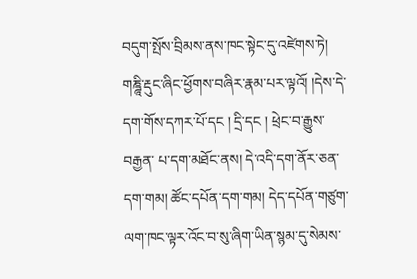བདུག་སྤོས་བྲིམས་ནས་ཁང་སྟེང་དུ་འཛེགས་ཏེ། གཎྜཱི་རྡུང་ཞིང་ཕྱོགས་བཞིར་རྣམ་པར་ལྟའོ། །དེས་དེ་དག་གོས་དཀར་པོ་དང ། དྲི་དང ། ཕྲེང་བ་རྒྱུས་བརྒྱན་ པ་དག་མཐོང་ནས། དེ་འདི་དག་ནོར་ཅན་དག་གམ། ཚོང་དཔོན་དག་གམ། དེད་དཔོན་གཙུག་ལག་ཁང་ལྟར་འོང་བ་སུ་ཞིག་ཡིན་སྙམ་དུ་སེམས་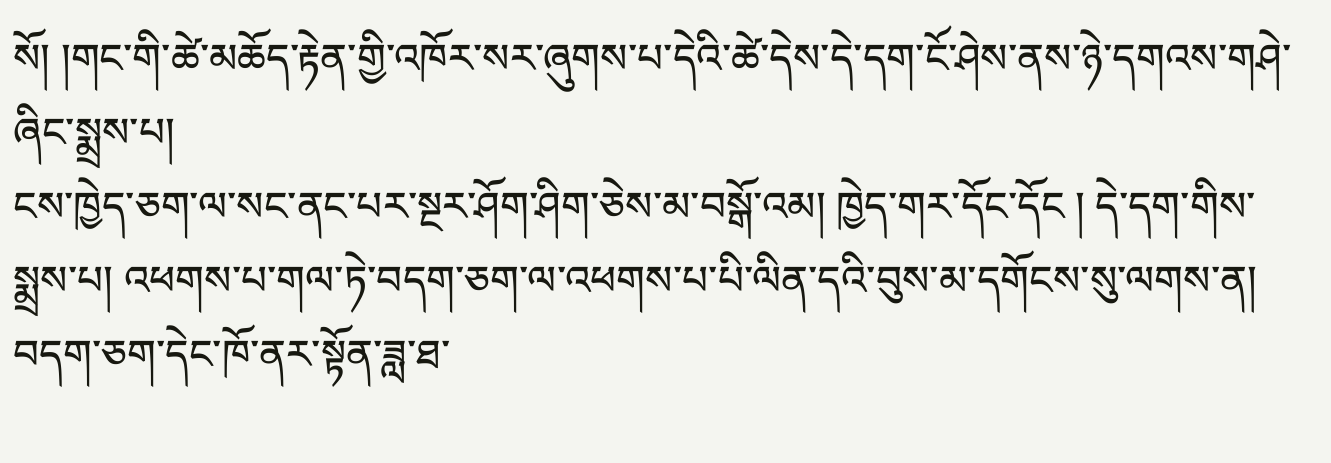སོ། །གང་གི་ཚེ་མཆོད་རྟེན་གྱི་འཁོར་སར་ཞུགས་པ་དེའི་ཚེ་དེས་དེ་དག་ངོ་ཤེས་ནས་ཉེ་དགའས་གཤེ་ཞིང་སྨྲས་པ།
ངས་ཁྱེད་ཅག་ལ་སང་ནང་པར་སྔར་ཤོག་ཤིག་ཅེས་མ་བསྒོ་འམ། ཁྱེད་གར་དོང་དོང ། དེ་དག་གིས་སྨྲས་པ། འཕགས་པ་གལ་ཏེ་བདག་ཅག་ལ་འཕགས་པ་པི་ལིན་དའི་བུས་མ་དགོངས་སུ་ལགས་ན། བདག་ཅག་དེང་ཁོ་ནར་སྟོན་ཟླ་ཐ་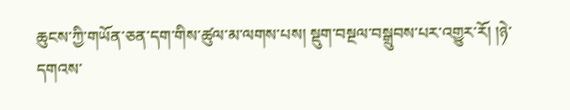ཆུངས་ཀྱི་གཡོན་ཅན་དག་གིས་ཚུལ་མ་ལགས་པས། སྡུག་བསྔལ་བསྒྲུབས་པར་འགྱུར་རོ། །ཉེ་དགའས་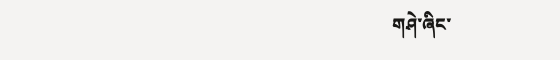གཤེ་ཞིང་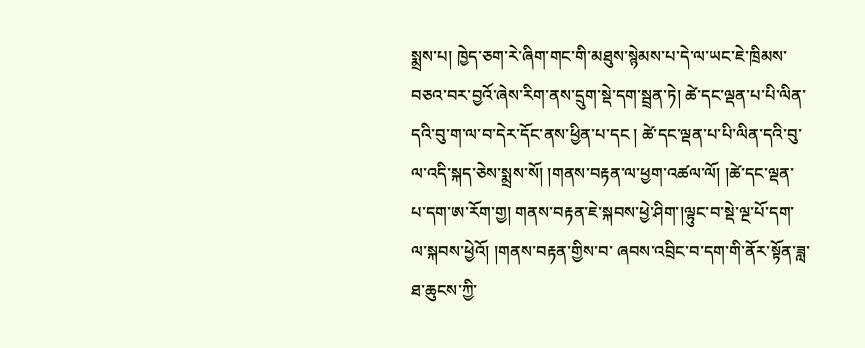སྨྲས་པ། ཁྱེད་ཅག་རེ་ཞིག་གང་གི་མཐུས་སྙེམས་པ་དེ་ལ་ཡང་ཇེ་ཁྲིམས་བཅའ་བར་བྱའོ་ཞེས་རིག་ནས་དྲུག་སྡེ་དག་སྦྲན་ཏེ། ཚེ་དང་ལྡན་པ་པི་ལིན་ དའི་བུ་ག་ལ་བ་དེར་དོང་ནས་ཕྱིན་པ་དང ། ཚེ་དང་ལྡན་པ་པི་ལིན་དའི་བུ་ལ་འདི་སྐད་ཅེས་སྨྲས་སོ། །གནས་བརྟན་ལ་ཕྱག་འཚལ་ལོ། །ཚེ་དང་ལྡན་པ་དག་ཨ་རོག་གྱ། གནས་བརྟན་ཇེ་སྐབས་ཕྱེ་ཤིག་།ལྟུང་བ་སྡེ་ལྔ་པོ་དག་ལ་སྐབས་ཕྱེའོ། །གནས་བརྟན་གྱིས་བ་ ཞབས་འབྲིང་བ་དག་གི་ནོར་སྟོན་ཟླ་ཐ་ཆུངས་ཀྱི་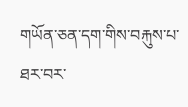གཡོན་ཅན་དག་གིས་བརྐུས་པ་ཐར་བར་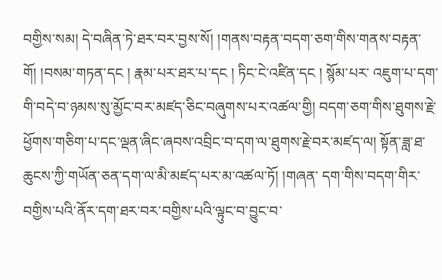བགྱིས་སམ། དེ་བཞིན་ཏེ་ཐར་བར་བྱས་སོ། །གནས་བརྟན་བདག་ཅག་གིས་གནས་བརྟན་གོ། །བསམ་གཏན་དང ། རྣམ་པར་ཐར་པ་དང ། ཏིང་ངེ་འཛིན་དང ། སྙོམ་པར་ འཇུག་པ་དག་གི་བདེ་བ་ཉམས་སུ་མྱོང་བར་མཛད་ཅིང་བཞུགས་པར་འཚལ་གྱི། བདག་ཅག་གིས་ཐུགས་རྗེ་ཕྱོགས་གཅིག་པ་དང་ལྡན་ཞིང་ཞབས་འབྲིང་བ་དག་ལ་ཐུགས་རྗེ་བར་མཛད་ལ། སྟོན་ཟླ་ཐ་ཆུངས་ཀྱི་གཡོན་ཅན་དག་ལ་མི་མཛད་པར་མ་འཚལ་ཏོ། །གཞན་ དག་གིས་བདག་གིར་བགྱིས་པའི་ནོར་དག་ཐར་བར་བགྱིས་པའི་ལྟུང་བ་བྱུང་བ་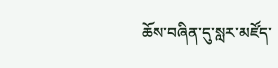ཆོས་བཞིན་དུ་སླར་མཛོད་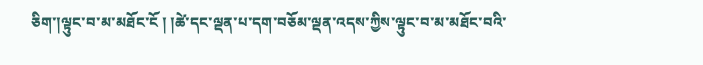ཅིག་།ལྟུང་བ་མ་མཐོང་ངོ ། །ཚེ་དང་ལྡན་པ་དག་བཅོམ་ལྡན་འདས་ཀྱིས་ལྟུང་བ་མ་མཐོང་བའི་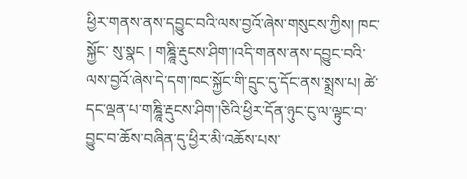ཕྱིར་གནས་ནས་དབྱུང་བའི་ལས་བྱའོ་ཞེས་གསུངས་ཀྱིས། ཁང་སྐྱོང་ སུ་སྣང ། གཎྜཱི་རྡུངས་ཤིག་།འདི་གནས་ནས་དབྱུང་བའི་ལས་བྱའོ་ཞེས་དེ་དག་ཁང་སྐྱོང་གི་དྲུང་དུ་དོང་ནས་སྨྲས་པ། ཚེ་དང་ལྡན་པ་གཎྜཱི་རྡུངས་ཤིག་།ཅིའི་ཕྱིར་དོན་ཉུང་ངུ་ལ་ལྟུང་བ་བྱུང་བ་ཆོས་བཞིན་དུ་ཕྱིར་མི་འཆོས་པས་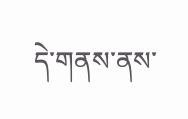དེ་གནས་ནས་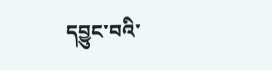དབྱུང་བའི་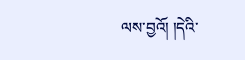ལས་བྱའོ། །དེའི་